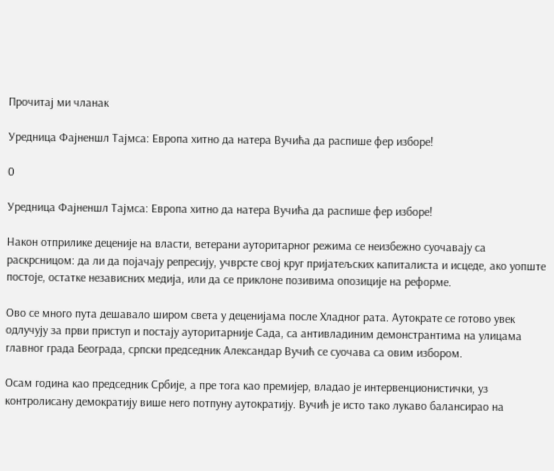Прочитај ми чланак

Уредница Фајненшл Тајмса: Европа хитно да натера Вучића да распише фер изборе!

0

Уредница Фајненшл Тајмса: Европа хитно да натера Вучића да распише фер изборе!

Након отприлике деценије на власти, ветерани ауторитарног режима се неизбежно суочавају са раскрсницом: да ли да појачају репресију, учврсте свој круг пријатељских капиталиста и исцеде, ако уопште постоје, остатке независних медија, или да се приклоне позивима опозиције на реформе.

Ово се много пута дешавало широм света у деценијама после Хладног рата. Аутократе се готово увек одлучују за први приступ и постају ауторитарније Сада, са антивладиним демонстрантима на улицама главног града Београда, српски председник Александар Вучић се суочава са овим избором.

Осам година као председник Србије, а пре тога као премијер, владао је интервенционистички, уз контролисану демократију више него потпуну аутократију. Вучић је исто тако лукаво балансирао на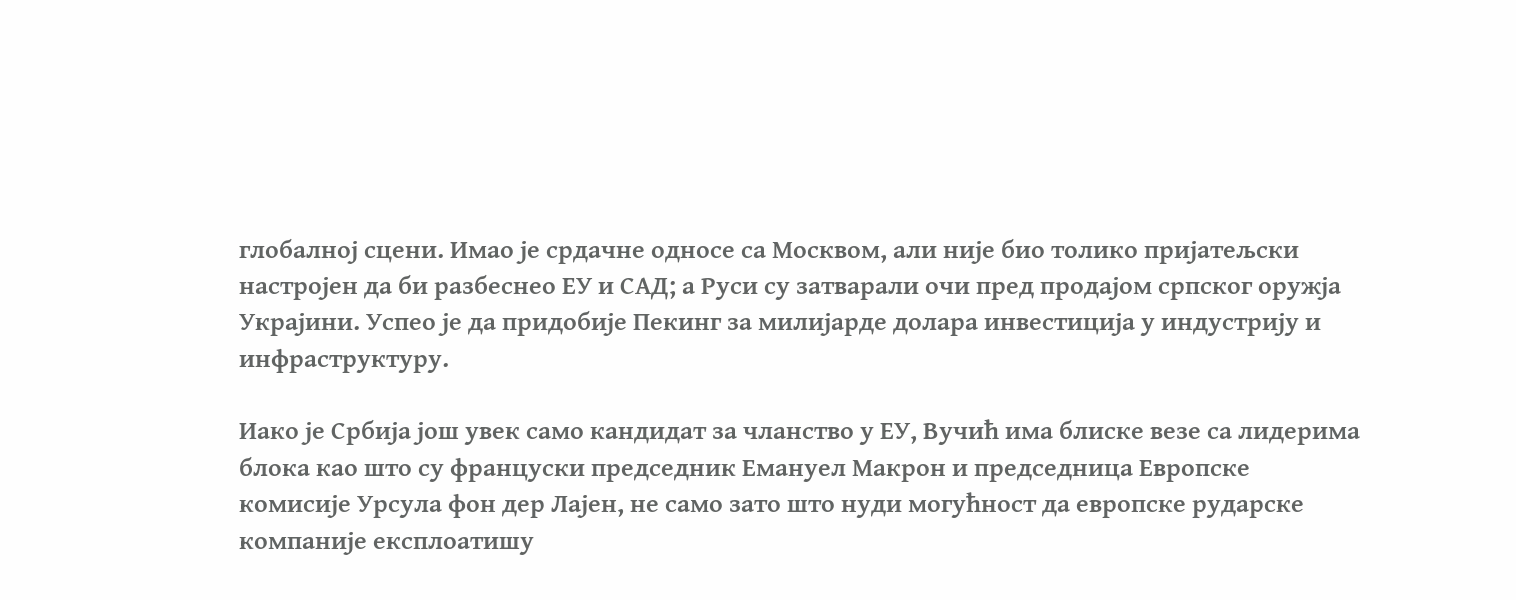глобалној сцени. Имао је срдачне односе са Москвом, али није био толико пријатељски настројен да би разбеснео ЕУ и САД; а Руси су затварали очи пред продајом српског оружја Украјини. Успео је да придобије Пекинг за милијарде долара инвестиција у индустрију и инфраструктуру.

Иако је Србија још увек само кандидат за чланство у ЕУ, Вучић има блиске везе са лидерима блока као што су француски председник Емануел Макрон и председница Европске комисије Урсула фон дер Лајен, не само зато што нуди могућност да европске рударске компаније експлоатишу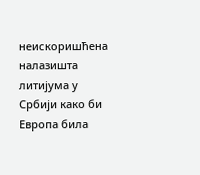неискоришћена налазишта литијума у Србији како би Европа била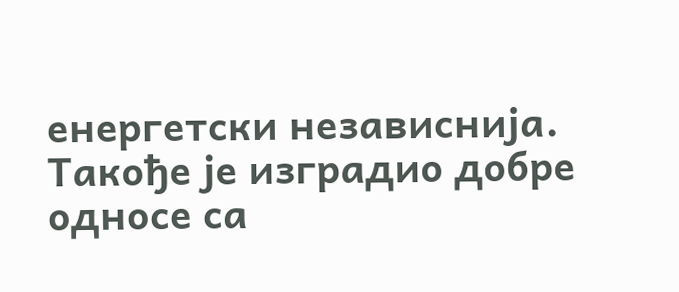енергетски независнија. Такође је изградио добре односе са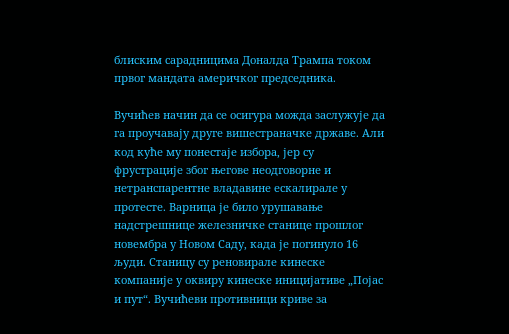блиским сарадницима Доналда Трампа током првог мандата америчког председника.

Вучићев начин да се осигура можда заслужује да га проучавају друге вишестраначке државе. Али код куће му понестаје избора, јер су фрустрације због његове неодговорне и нетранспарентне владавине ескалирале у протесте. Варница је било урушавање надстрешнице железничке станице прошлог новембра у Новом Саду, када је погинуло 16 људи. Станицу су реновирале кинеске компаније у оквиру кинеске иницијативе „Појас и пут“. Вучићеви противници криве за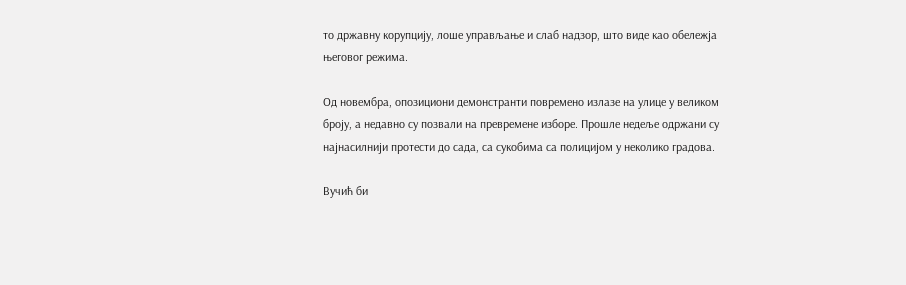то државну корупцију, лоше управљање и слаб надзор, што виде као обележја његовог режима.

Од новембра, опозициони демонстранти повремено излазе на улице у великом броју, а недавно су позвали на превремене изборе. Прошле недеље одржани су најнасилнији протести до сада, са сукобима са полицијом у неколико градова.

Вучић би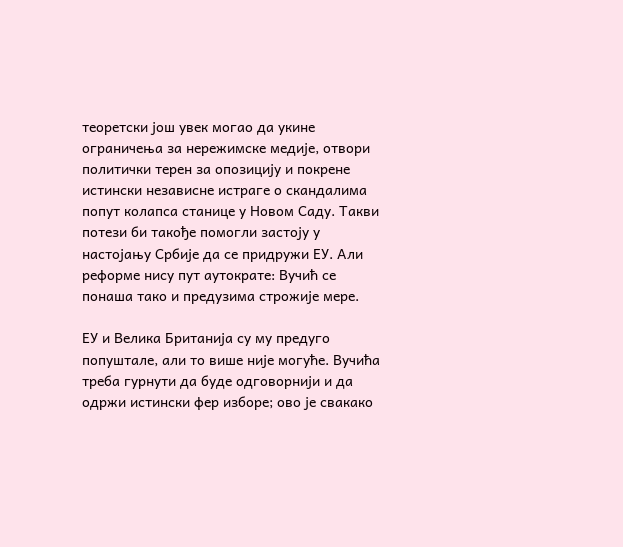теоретски још увек могао да укине ограничења за нережимске медије, отвори политички терен за опозицију и покрене истински независне истраге о скандалима попут колапса станице у Новом Саду. Такви потези би такође помогли застоју у настојању Србије да се придружи ЕУ. Али реформе нису пут аутократе: Вучић се понаша тако и предузима строжије мере.

ЕУ и Велика Британија су му предуго попуштале, али то више није могуће. Вучића треба гурнути да буде одговорнији и да одржи истински фер изборе; ово је свакако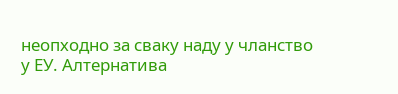неопходно за сваку наду у чланство у ЕУ. Алтернатива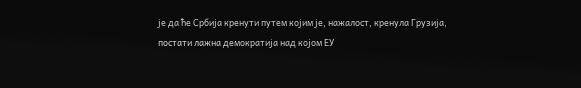је да ће Србија кренути путем којим је, нажалост, кренула Грузија, постати лажна демократија над којом ЕУ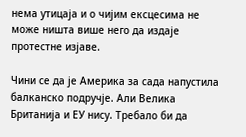нема утицаја и о чијим ексцесима не може ништа више него да издаје протестне изјаве.

Чини се да је Америка за сада напустила балканско подручје. Али Велика Британија и ЕУ нису. Требало би да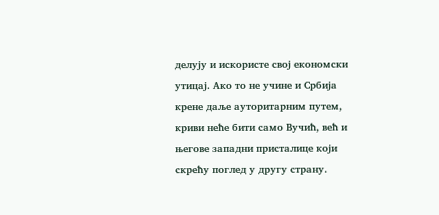делују и искористе свој економски утицај. Ако то не учине и Србија крене даље ауторитарним путем, криви неће бити само Вучић, већ и његове западни присталице који скрећу поглед у другу страну.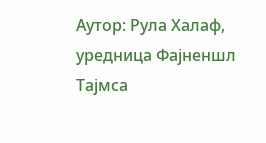Аутор: Рула Халаф, уредница Фајненшл Тајмса